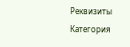Реквизиты
Категория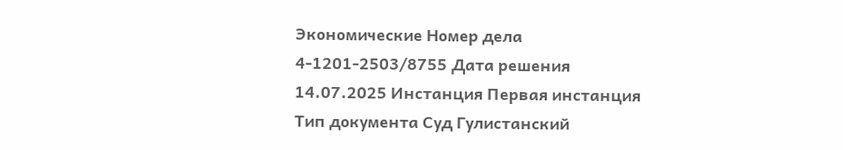Экономические Номер дела 4-1201-2503/8755 Дата решения 14.07.2025 Инстанция Первая инстанция Тип документа Суд Гулистанский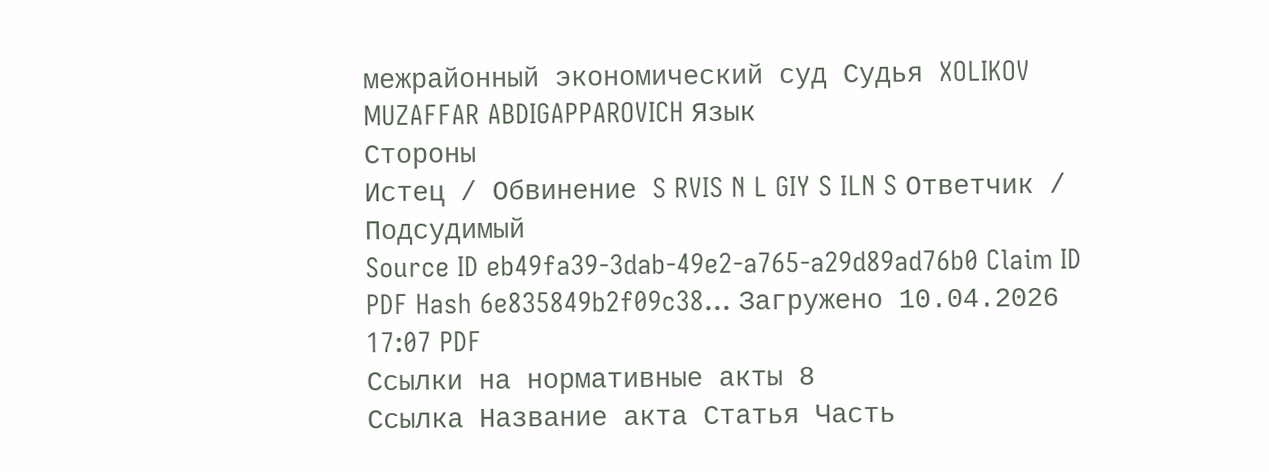межрайонный экономический суд Судья XOLIKOV MUZAFFAR ABDIGAPPAROVICH Язык
Стороны
Истец / Обвинение S RVIS N L GIY S ILN S Ответчик / Подсудимый
Source ID eb49fa39-3dab-49e2-a765-a29d89ad76b0 Claim ID PDF Hash 6e835849b2f09c38... Загружено 10.04.2026 17:07 PDF
Ссылки на нормативные акты 8
Ссылка Название акта Статья Часть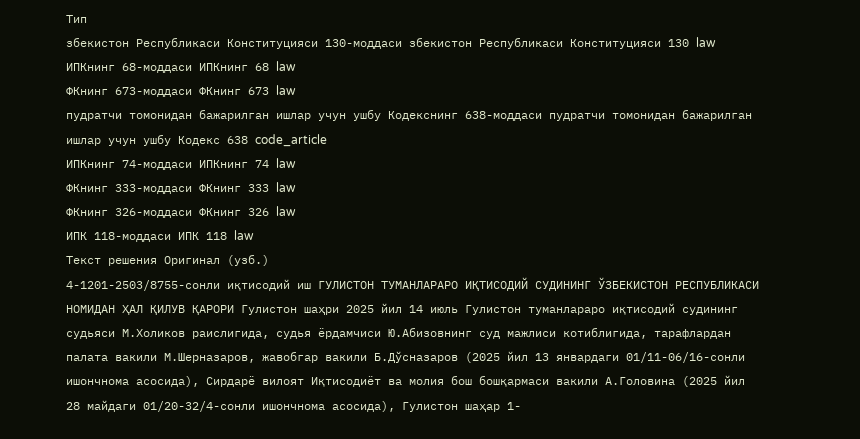Тип
збекистон Республикаси Конституцияси 130-моддаси збекистон Республикаси Конституцияси 130 law
ИПКнинг 68-моддаси ИПКнинг 68 law
ФКнинг 673-моддаси ФКнинг 673 law
пудратчи томонидан бажарилган ишлар учун ушбу Кодекснинг 638-моддаси пудратчи томонидан бажарилган ишлар учун ушбу Кодекс 638 code_article
ИПКнинг 74-моддаси ИПКнинг 74 law
ФКнинг 333-моддаси ФКнинг 333 law
ФКнинг 326-моддаси ФКнинг 326 law
ИПК 118-моддаси ИПК 118 law
Текст решения Оригинал (узб.)
4-1201-2503/8755-сонли иқтисодий иш ГУЛИСТОН ТУМАНЛАРАРО ИҚТИСОДИЙ СУДИНИНГ ЎЗБЕКИСТОН РЕСПУБЛИКАСИ НОМИДАН ҲАЛ ҚИЛУВ ҚАРОРИ Гулистон шаҳри 2025 йил 14 июль Гулистон туманлараро иқтисодий судининг судьяси М.Холиков раислигида, судья ёрдамчиси Ю.Абизовнинг суд мажлиси котиблигида, тарафлардан палата вакили М.Шерназаров, жавобгар вакили Б.Дўсназаров (2025 йил 13 январдаги 01/11-06/16-сонли ишончнома асосида), Сирдарё вилоят Иқтисодиёт ва молия бош бошқармаси вакили А.Головина (2025 йил 28 майдаги 01/20-32/4-сонли ишончнома асосида), Гулистон шаҳар 1-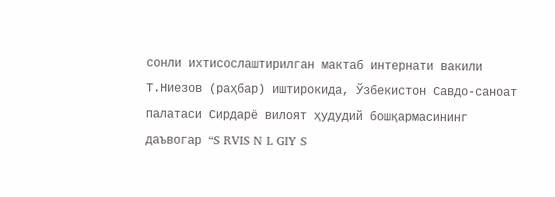сонли ихтисослаштирилган мактаб интернати вакили Т.Ниезов (раҳбар) иштирокида, Ўзбекистон Савдо-саноат палатаси Сирдарё вилоят ҳудудий бошқармасининг даъвогар “S RVIS N L GIY S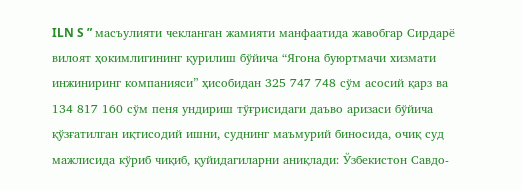ILN S ” масъулияти чекланган жамияти манфаатида жавобгар Сирдарё вилоят ҳокимлигининг қурилиш бўйича “Ягона буюртмачи хизмати инжиниринг компанияси” ҳисобидан 325 747 748 сўм асосий қарз ва 134 817 160 сўм пеня ундириш тўғрисидаги даъво аризаси бўйича қўзғатилган иқтисодий ишни, суднинг маъмурий биносида, очиқ суд мажлисида кўриб чиқиб, қуйидагиларни аниқлади: Ўзбекистон Савдо-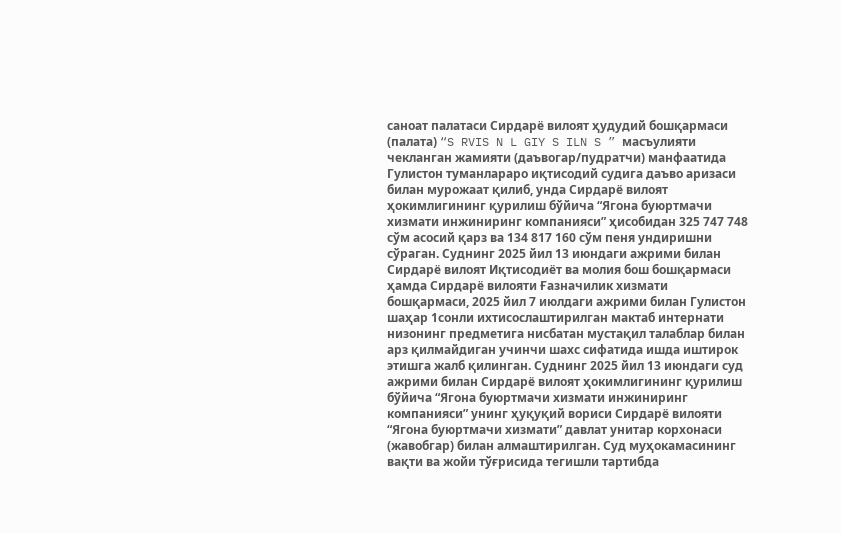саноат палатаси Сирдарё вилоят ҳудудий бошқармаси (палата) “S RVIS N L GIY S ILN S ” масъулияти чекланган жамияти (даъвогар/пудратчи) манфаатида Гулистон туманлараро иқтисодий судига даъво аризаси билан мурожаат қилиб, унда Сирдарё вилоят ҳокимлигининг қурилиш бўйича “Ягона буюртмачи хизмати инжиниринг компанияси” ҳисобидан 325 747 748 сўм асосий қарз ва 134 817 160 сўм пеня ундиришни сўраган. Суднинг 2025 йил 13 июндаги ажрими билан Сирдарё вилоят Иқтисодиёт ва молия бош бошқармаси ҳамда Сирдарё вилояти Ғазначилик хизмати бошқармаси, 2025 йил 7 июлдаги ажрими билан Гулистон шаҳар 1сонли ихтисослаштирилган мактаб интернати низонинг предметига нисбатан мустақил талаблар билан арз қилмайдиган учинчи шахс сифатида ишда иштирок этишга жалб қилинган. Суднинг 2025 йил 13 июндаги суд ажрими билан Сирдарё вилоят ҳокимлигининг қурилиш бўйича “Ягона буюртмачи хизмати инжиниринг компанияси” унинг ҳуқуқий вориси Сирдарё вилояти “Ягона буюртмачи хизмати” давлат унитар корхонаси (жавобгар) билан алмаштирилган. Суд муҳокамасининг вақти ва жойи тўғрисида тегишли тартибда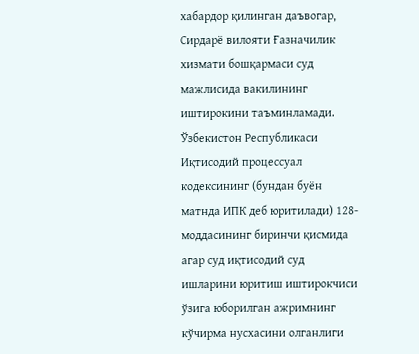хабардор қилинган даъвогар, Сирдарё вилояти Ғазначилик хизмати бошқармаси суд мажлисида вакилининг иштирокини таъминламади. Ўзбекистон Республикаси Иқтисодий процессуал кодексининг (бундан буён матнда ИПК деб юритилади) 128-моддасининг биринчи қисмида агар суд иқтисодий суд ишларини юритиш иштирокчиси ўзига юборилган ажримнинг кўчирма нусхасини олганлиги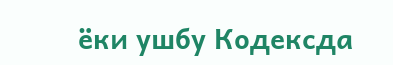ёки ушбу Кодексда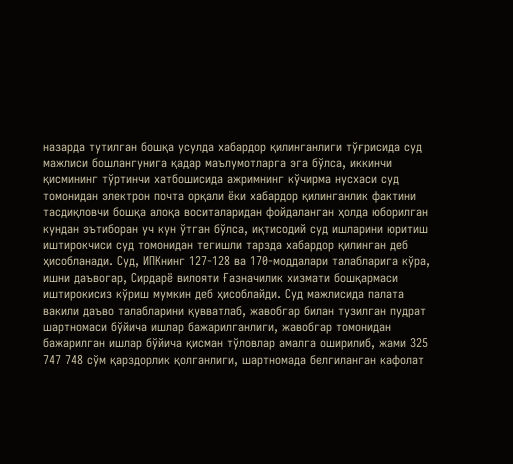назарда тутилган бошқа усулда хабардор қилинганлиги тўғрисида суд мажлиси бошлангунига қадар маълумотларга эга бўлса, иккинчи қисмининг тўртинчи хатбошисида ажримнинг кўчирма нусхаси суд томонидан электрон почта орқали ёки хабардор қилинганлик фактини тасдиқловчи бошқа алоқа воситаларидан фойдаланган ҳолда юборилган кундан эътиборан уч кун ўтган бўлса, иқтисодий суд ишларини юритиш иштирокчиси суд томонидан тегишли тарзда хабардор қилинган деб ҳисобланади. Суд, ИПКнинг 127-128 ва 170-моддалари талабларига кўра, ишни даъвогар, Сирдарё вилояти Ғазначилик хизмати бошқармаси иштирокисиз кўриш мумкин деб ҳисоблайди. Суд мажлисида палата вакили даъво талабларини қувватлаб, жавобгар билан тузилган пудрат шартномаси бўйича ишлар бажарилганлиги, жавобгар томонидан бажарилган ишлар бўйича қисман тўловлар амалга оширилиб, жами 325 747 748 сўм қарздорлик қолганлиги, шартномада белгиланган кафолат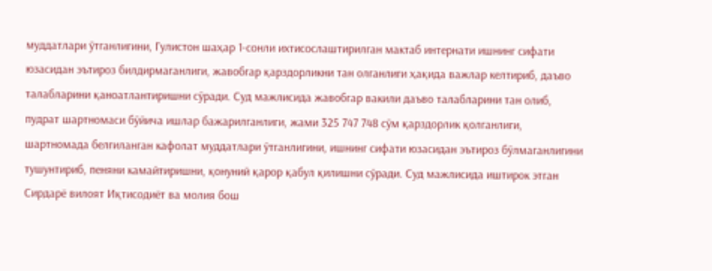муддатлари ўтганлигини, Гулистон шаҳар 1-сонли ихтисослаштирилган мактаб интернати ишнинг сифати юзасидан эътироз билдирмаганлиги, жавобгар қарздорликни тан олганлиги ҳақида важлар келтириб, даъво талабларини қаноатлантиришни сўради. Суд мажлисида жавобгар вакили даъво талабларини тан олиб, пудрат шартномаси бўйича ишлар бажарилганлиги, жами 325 747 748 сўм қарздорлик қолганлиги, шартномада белгиланган кафолат муддатлари ўтганлигини, ишнинг сифати юзасидан эътироз бўлмаганлигини тушунтириб, пеняни камайтиришни, қонуний қарор қабул қилишни сўради. Суд мажлисида иштирок этган Сирдарё вилоят Иқтисодиёт ва молия бош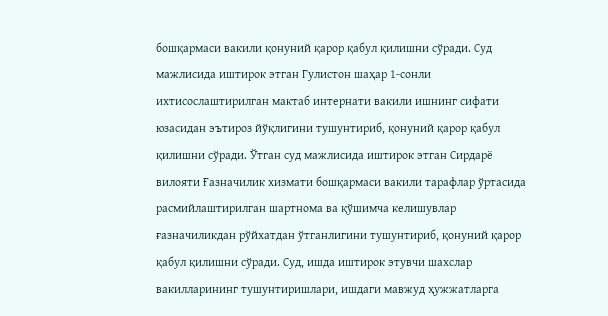бошқармаси вакили қонуний қарор қабул қилишни сўради. Суд мажлисида иштирок этган Гулистон шаҳар 1-сонли ихтисослаштирилган мактаб интернати вакили ишнинг сифати юзасидан эътироз йўқлигини тушунтириб, қонуний қарор қабул қилишни сўради. Ўтган суд мажлисида иштирок этган Сирдарё вилояти Ғазначилик хизмати бошқармаси вакили тарафлар ўртасида расмийлаштирилган шартнома ва қўшимча келишувлар ғазначиликдан рўйхатдан ўтганлигини тушунтириб, қонуний қарор қабул қилишни сўради. Суд, ишда иштирок этувчи шахслар вакилларининг тушунтиришлари, ишдаги мавжуд ҳужжатларга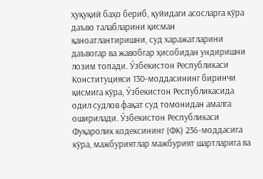ҳуқуқий баҳо бериб, қуйидаги асосларга кўра даъво талабларини қисман қаноатлантиришни, суд харажатларини даъвогар ва жавобгар ҳисобидан ундиришни лозим топади. Ўзбекистон Республикаси Конституцияси 130-моддасининг биринчи қисмига кўра, Ўзбекистон Республикасида одил судлов фақат суд томонидан амалга оширилади. Ўзбекистон Республикаси Фуқаролик кодексининг (ФК) 236-моддасига кўра, мажбуриятлар мажбурият шартларига ва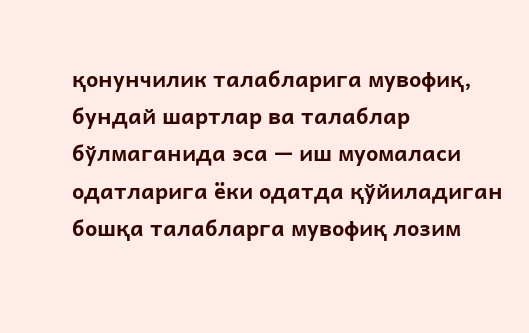қонунчилик талабларига мувофиқ, бундай шартлар ва талаблар бўлмаганида эса — иш муомаласи одатларига ёки одатда қўйиладиган бошқа талабларга мувофиқ лозим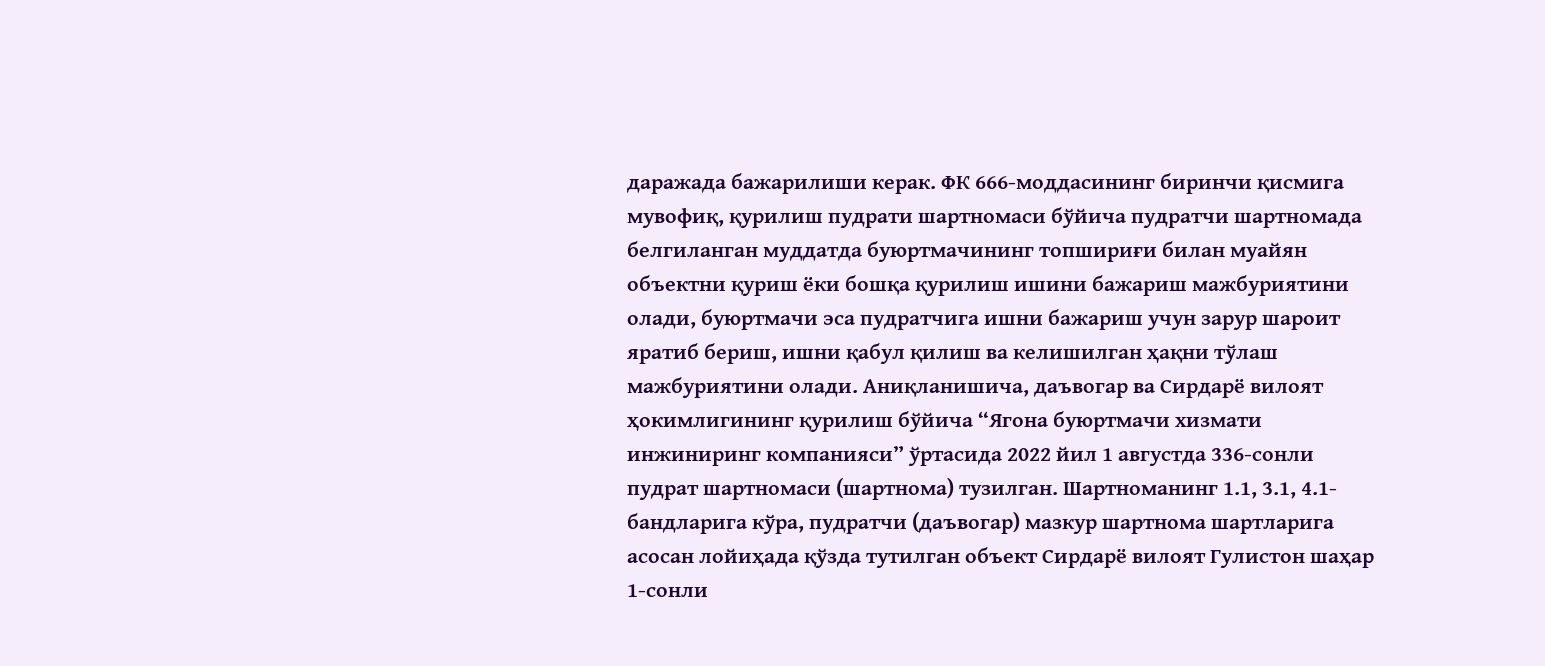даражада бажарилиши керак. ФК 666-моддасининг биринчи қисмига мувофиқ, қурилиш пудрати шартномаси бўйича пудратчи шартномада белгиланган муддатда буюртмачининг топшириғи билан муайян объектни қуриш ёки бошқа қурилиш ишини бажариш мажбуриятини олади, буюртмачи эса пудратчига ишни бажариш учун зарур шароит яратиб бериш, ишни қабул қилиш ва келишилган ҳақни тўлаш мажбуриятини олади. Аниқланишича, даъвогар ва Сирдарё вилоят ҳокимлигининг қурилиш бўйича “Ягона буюртмачи хизмати инжиниринг компанияси” ўртасида 2022 йил 1 августда 336-сонли пудрат шартномаси (шартнома) тузилган. Шартноманинг 1.1, 3.1, 4.1-бандларига кўра, пудратчи (даъвогар) мазкур шартнома шартларига асосан лойиҳада қўзда тутилган объект Сирдарё вилоят Гулистон шаҳар 1-сонли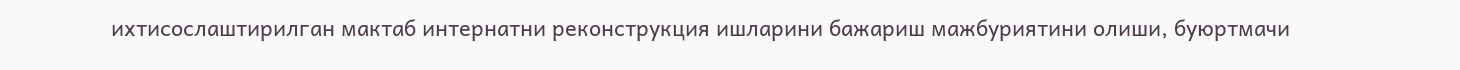ихтисослаштирилган мактаб интернатни реконструкция ишларини бажариш мажбуриятини олиши, буюртмачи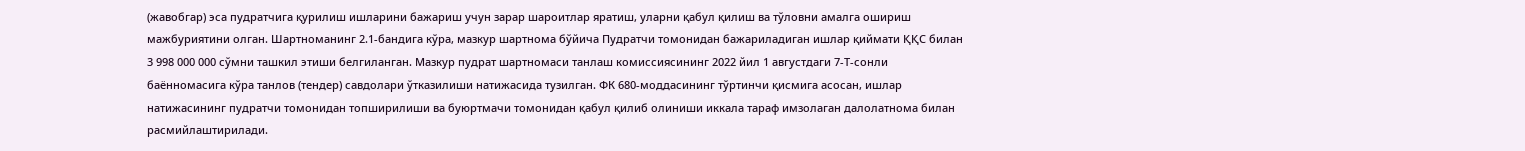(жавобгар) эса пудратчига қурилиш ишларини бажариш учун зарар шароитлар яратиш, уларни қабул қилиш ва тўловни амалга ошириш мажбуриятини олган. Шартноманинг 2.1-бандига кўра, мазкур шартнома бўйича Пудратчи томонидан бажариладиган ишлар қиймати ҚҚС билан 3 998 000 000 сўмни ташкил этиши белгиланган. Мазкур пудрат шартномаси танлаш комиссиясининг 2022 йил 1 августдаги 7-Т-сонли баённомасига кўра танлов (тендер) савдолари ўтказилиши натижасида тузилган. ФК 680-моддасининг тўртинчи қисмига асосан, ишлар натижасининг пудратчи томонидан топширилиши ва буюртмачи томонидан қабул қилиб олиниши иккала тараф имзолаган далолатнома билан расмийлаштирилади.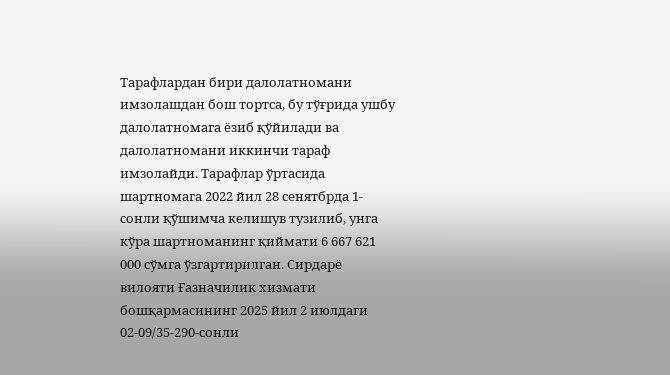Тарафлардан бири далолатномани имзолашдан бош тортса, бу тўғрида ушбу далолатномага ёзиб қўйилади ва далолатномани иккинчи тараф имзолайди. Тарафлар ўртасида шартномага 2022 йил 28 сенятбрда 1-сонли қўшимча келишув тузилиб, унга кўра шартноманинг қиймати 6 667 621 000 сўмга ўзгартирилган. Сирдарё вилояти Ғазначилик хизмати бошқармасининг 2025 йил 2 июлдаги 02-09/35-290-сонли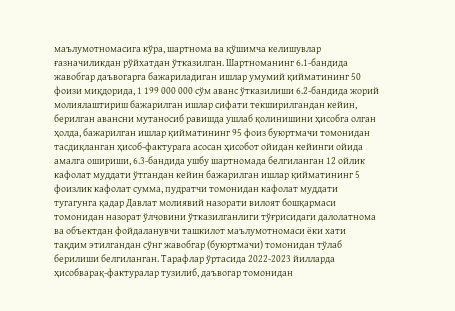маълумотномасига кўра, шартнома ва қўшимча келишувлар ғазначиликдан рўйхатдан ўтказилган. Шартноманинг 6.1-бандида жавобгар даъвогарга бажариладиган ишлар умумий қийматининг 50 фоизи миқдорида, 1 199 000 000 сўм аванс ўтказилиши 6.2-бандида жорий молиялаштириш бажарилган ишлар сифати текширилгандан кейин, берилган авансни мутаносиб равишда ушлаб қолинишини ҳисобга олган ҳолда, бажарилган ишлар қийматининг 95 фоиз буюртмачи томонидан тасдиқланган ҳисоб-фактурага асосан ҳисобот ойидан кейинги ойида амалга ошириши, 6.3-бандида ушбу шартномада белгиланган 12 ойлик кафолат муддати ўтгандан кейин бажарилган ишлар қийматининг 5 фоизлик кафолат сумма, пудратчи томонидан кафолат муддати тугагунга қадар Давлат молиявий назорати вилоят бошқармаси томонидан назорат ўлчовини ўтказилганлиги тўғрисидаги далолатнома ва объектдан фойдаланувчи ташкилот маълумотномаси ёки хати тақдим этилгандан сўнг жавобгар (буюртмачи) томонидан тўлаб берилиши белгиланган. Тарафлар ўртасида 2022-2023 йилларда ҳисобварақ-фактуралар тузилиб, даъвогар томонидан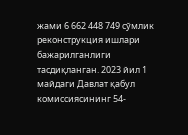жами 6 662 448 749 сўмлик реконструкция ишлари бажарилганлиги тасдиқланган. 2023 йил 1 майдаги Давлат қабул комиссиясининг 54-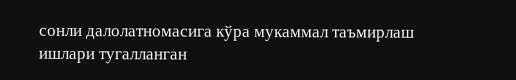сонли далолатномасига кўра мукаммал таъмирлаш ишлари тугалланган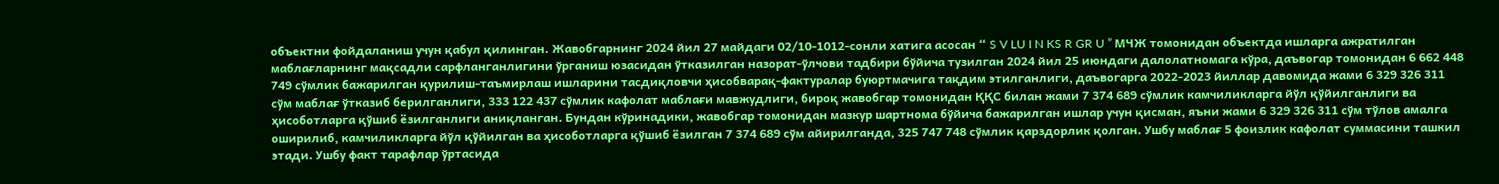объектни фойдаланиш учун қабул қилинган. Жавобгарнинг 2024 йил 27 майдаги 02/10-1012-сонли хатига асосан “ S V LU I N KS R GR U ” МЧЖ томонидан объектда ишларга ажратилган маблағларнинг мақсадли сарфланганлигини ўрганиш юзасидан ўтказилган назорат-ўлчови тадбири бўйича тузилган 2024 йил 25 июндаги далолатномага кўра, даъвогар томонидан 6 662 448 749 сўмлик бажарилган қурилиш-таъмирлаш ишларини тасдиқловчи ҳисобварақ-фактуралар буюртмачига тақдим этилганлиги, даъвогарга 2022-2023 йиллар давомида жами 6 329 326 311 сўм маблағ ўтказиб берилганлиги, 333 122 437 сўмлик кафолат маблағи мавжудлиги, бироқ жавобгар томонидан ҚҚС билан жами 7 374 689 сўмлик камчиликларга йўл қўйилганлиги ва ҳисоботларга қўшиб ёзилганлиги аниқланган. Бундан кўринадики, жавобгар томонидан мазкур шартнома бўйича бажарилган ишлар учун қисман, яъни жами 6 329 326 311 сўм тўлов амалга оширилиб, камчиликларга йўл қўйилган ва ҳисоботларга қўшиб ёзилган 7 374 689 сўм айирилганда, 325 747 748 сўмлик қарздорлик қолган. Ушбу маблағ 5 фоизлик кафолат суммасини ташкил этади. Ушбу факт тарафлар ўртасида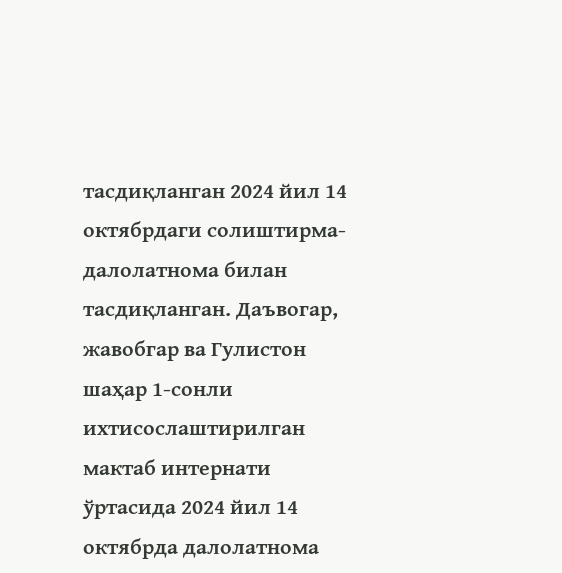тасдиқланган 2024 йил 14 октябрдаги солиштирма-далолатнома билан тасдиқланган. Даъвогар, жавобгар ва Гулистон шаҳар 1-сонли ихтисослаштирилган мактаб интернати ўртасида 2024 йил 14 октябрда далолатнома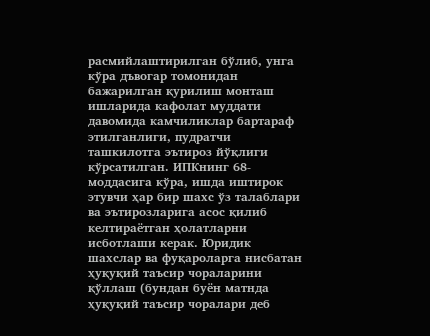расмийлаштирилган бўлиб, унга кўра дъвогар томонидан бажарилган қурилиш монташ ишларида кафолат муддати давомида камчиликлар бартараф этилганлиги, пудратчи ташкилотга эътироз йўқлиги кўрсатилган. ИПКнинг 68-моддасига кўра, ишда иштирок этувчи ҳар бир шахс ўз талаблари ва эътирозларига асос қилиб келтираётган ҳолатларни исботлаши керак. Юридик шахслар ва фуқароларга нисбатан ҳуқуқий таъсир чораларини қўллаш (бундан буён матнда ҳуқуқий таъсир чоралари деб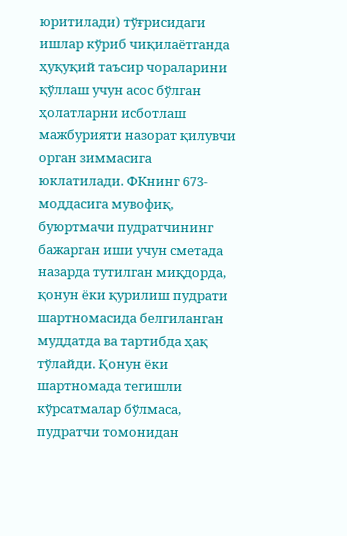юритилади) тўғрисидаги ишлар кўриб чиқилаётганда ҳуқуқий таъсир чораларини қўллаш учун асос бўлган ҳолатларни исботлаш мажбурияти назорат қилувчи орган зиммасига юклатилади. ФКнинг 673-моддасига мувофиқ, буюртмачи пудратчининг бажарган иши учун сметада назарда тутилган миқдорда, қонун ёки қурилиш пудрати шартномасида белгиланган муддатда ва тартибда ҳақ тўлайди. Қонун ёки шартномада тегишли кўрсатмалар бўлмаса, пудратчи томонидан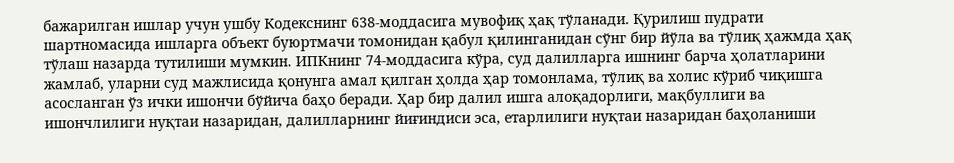бажарилган ишлар учун ушбу Кодекснинг 638-моддасига мувофиқ ҳақ тўланади. Қурилиш пудрати шартномасида ишларга объект буюртмачи томонидан қабул қилинганидан сўнг бир йўла ва тўлиқ ҳажмда ҳақ тўлаш назарда тутилиши мумкин. ИПКнинг 74-моддасига кўра, суд далилларга ишнинг барча ҳолатларини жамлаб, уларни суд мажлисида қонунга амал қилган ҳолда ҳар томонлама, тўлиқ ва холис кўриб чиқишга асосланган ўз ички ишончи бўйича баҳо беради. Ҳар бир далил ишга алоқадорлиги, мақбуллиги ва ишончлилиги нуқтаи назаридан, далилларнинг йиғиндиси эса, етарлилиги нуқтаи назаридан баҳоланиши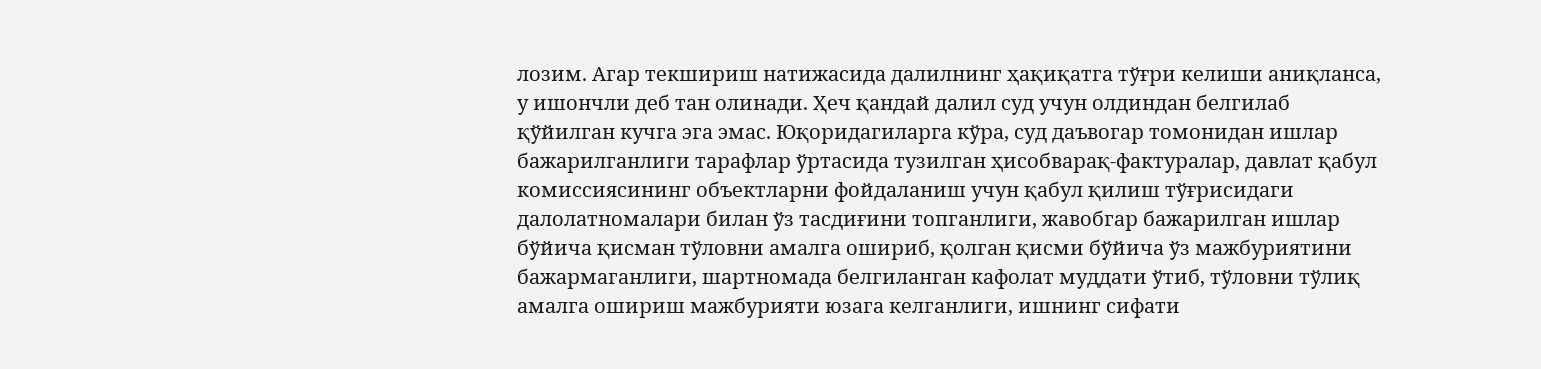лозим. Агар текшириш натижасида далилнинг ҳақиқатга тўғри келиши аниқланса, у ишончли деб тан олинади. Ҳеч қандай далил суд учун олдиндан белгилаб қўйилган кучга эга эмас. Юқоридагиларга кўра, суд даъвогар томонидан ишлар бажарилганлиги тарафлар ўртасида тузилган ҳисобварақ-фактуралар, давлат қабул комиссиясининг объектларни фойдаланиш учун қабул қилиш тўғрисидаги далолатномалари билан ўз тасдиғини топганлиги, жавобгар бажарилган ишлар бўйича қисман тўловни амалга ошириб, қолган қисми бўйича ўз мажбуриятини бажармаганлиги, шартномада белгиланган кафолат муддати ўтиб, тўловни тўлиқ амалга ошириш мажбурияти юзага келганлиги, ишнинг сифати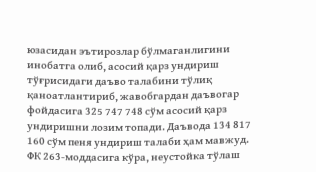юзасидан эътирозлар бўлмаганлигини инобатга олиб, асосий қарз ундириш тўғрисидаги даъво талабини тўлиқ қаноатлантириб, жавобгардан даъвогар фойдасига 325 747 748 сўм асосий қарз ундиришни лозим топади. Даъвода 134 817 160 сўм пеня ундириш талаби ҳам мавжуд. ФК 263-моддасига кўра, неустойка тўлаш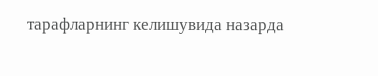тарафларнинг келишувида назарда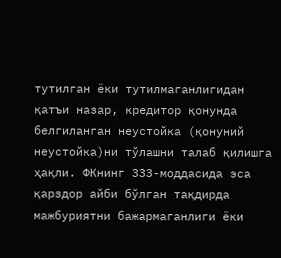тутилган ёки тутилмаганлигидан қатъи назар, кредитор қонунда белгиланган неустойка (қонуний неустойка)ни тўлашни талаб қилишга ҳақли. ФКнинг 333-моддасида эса қарздор айби бўлган тақдирда мажбуриятни бажармаганлиги ёки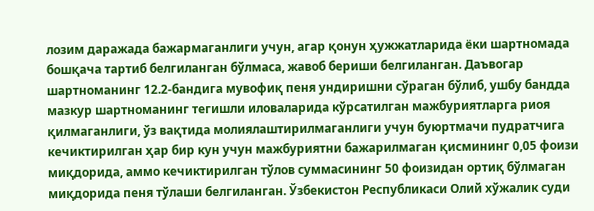лозим даражада бажармаганлиги учун, агар қонун ҳужжатларида ёки шартномада бошқача тартиб белгиланган бўлмаса, жавоб бериши белгиланган. Даъвогар шартноманинг 12.2-бандига мувофиқ пеня ундиришни сўраган бўлиб, ушбу бандда мазкур шартноманинг тегишли иловаларида кўрсатилган мажбуриятларга риоя қилмаганлиги, ўз вақтида молиялаштирилмаганлиги учун буюртмачи пудратчига кечиктирилган ҳар бир кун учун мажбуриятни бажарилмаган қисмининг 0,05 фоизи миқдорида, аммо кечиктирилган тўлов суммасининг 50 фоизидан ортиқ бўлмаган миқдорида пеня тўлаши белгиланган. Ўзбекистон Республикаси Олий хўжалик суди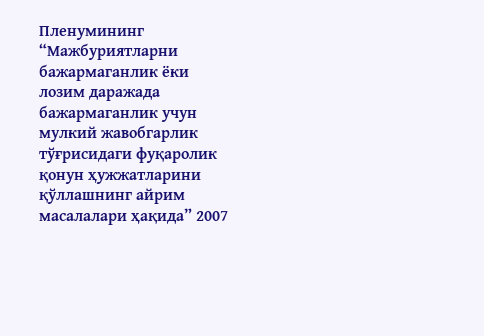Пленумининг “Мажбуриятларни бажармаганлик ёки лозим даражада бажармаганлик учун мулкий жавобгарлик тўғрисидаги фуқаролик қонун ҳужжатларини қўллашнинг айрим масалалари ҳақида” 2007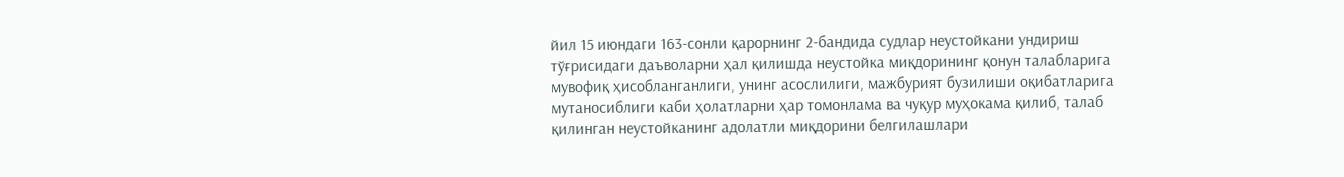йил 15 июндаги 163-сонли қарорнинг 2-бандида судлар неустойкани ундириш тўғрисидаги даъволарни ҳал қилишда неустойка миқдорининг қонун талабларига мувофиқ ҳисобланганлиги, унинг асослилиги, мажбурият бузилиши оқибатларига мутаносиблиги каби ҳолатларни ҳар томонлама ва чуқур муҳокама қилиб, талаб қилинган неустойканинг адолатли миқдорини белгилашлари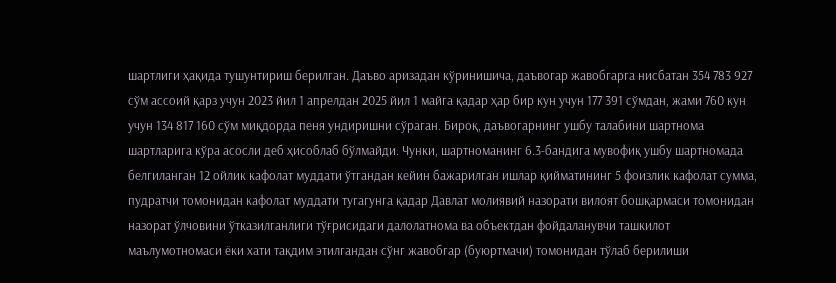шартлиги ҳақида тушунтириш берилган. Даъво аризадан кўринишича, даъвогар жавобгарга нисбатан 354 783 927 сўм ассоий қарз учун 2023 йил 1 апрелдан 2025 йил 1 майга қадар ҳар бир кун учун 177 391 сўмдан, жами 760 кун учун 134 817 160 сўм миқдорда пеня ундиришни сўраган. Бироқ, даъвогарнинг ушбу талабини шартнома шартларига кўра асосли деб ҳисоблаб бўлмайди. Чунки, шартноманинг 6.3-бандига мувофиқ ушбу шартномада белгиланган 12 ойлик кафолат муддати ўтгандан кейин бажарилган ишлар қийматининг 5 фоизлик кафолат сумма, пудратчи томонидан кафолат муддати тугагунга қадар Давлат молиявий назорати вилоят бошқармаси томонидан назорат ўлчовини ўтказилганлиги тўғрисидаги далолатнома ва объектдан фойдаланувчи ташкилот маълумотномаси ёки хати тақдим этилгандан сўнг жавобгар (буюртмачи) томонидан тўлаб берилиши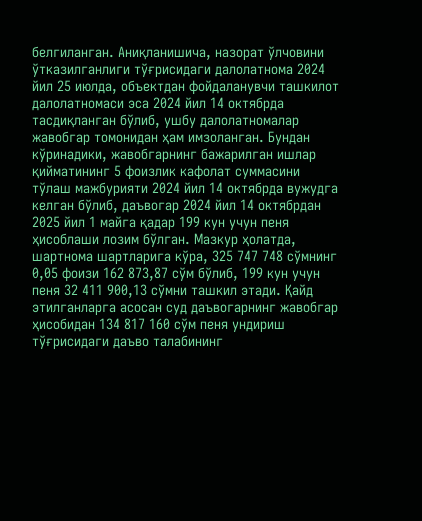белгиланган. Аниқланишича, назорат ўлчовини ўтказилганлиги тўғрисидаги далолатнома 2024 йил 25 июлда, объектдан фойдаланувчи ташкилот далолатномаси эса 2024 йил 14 октябрда тасдиқланган бўлиб, ушбу далолатномалар жавобгар томонидан ҳам имзоланган. Бундан кўринадики, жавобгарнинг бажарилган ишлар қийматининг 5 фоизлик кафолат суммасини тўлаш мажбурияти 2024 йил 14 октябрда вужудга келган бўлиб, даъвогар 2024 йил 14 октябрдан 2025 йил 1 майга қадар 199 кун учун пеня ҳисоблаши лозим бўлган. Мазкур ҳолатда, шартнома шартларига кўра, 325 747 748 сўмнинг 0,05 фоизи 162 873,87 сўм бўлиб, 199 кун учун пеня 32 411 900,13 сўмни ташкил этади. Қайд этилганларга асосан суд даъвогарнинг жавобгар ҳисобидан 134 817 160 сўм пеня ундириш тўғрисидаги даъво талабининг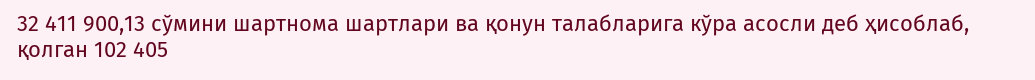32 411 900,13 сўмини шартнома шартлари ва қонун талабларига кўра асосли деб ҳисоблаб, қолган 102 405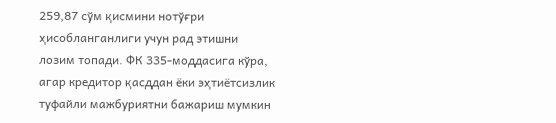259,87 сўм қисмини нотўғри ҳисобланганлиги учун рад этишни лозим топади. ФК 335-моддасига кўра, агар кредитор қасддан ёки эҳтиётсизлик туфайли мажбуриятни бажариш мумкин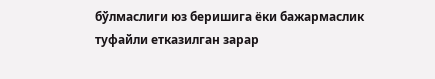бўлмаслиги юз беришига ёки бажармаслик туфайли етказилган зарар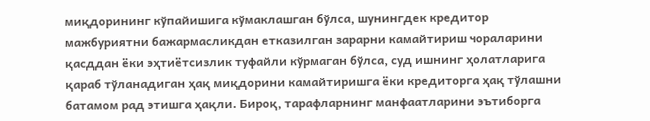миқдорининг кўпайишига кўмаклашган бўлса, шунингдек кредитор мажбуриятни бажармасликдан етказилган зарарни камайтириш чораларини қасддан ёки эҳтиётсизлик туфайли кўрмаган бўлса, суд ишнинг ҳолатларига қараб тўланадиган ҳақ миқдорини камайтиришга ёки кредиторга ҳақ тўлашни батамом рад этишга ҳақли. Бироқ, тарафларнинг манфаатларини эътиборга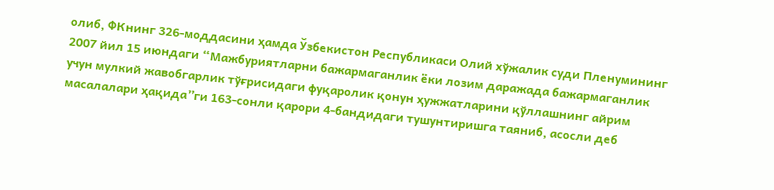олиб, ФКнинг 326-моддасини ҳамда Ўзбекистон Республикаси Олий хўжалик суди Пленумининг 2007 йил 15 июндаги “Мажбуриятларни бажармаганлик ёки лозим даражада бажармаганлик учун мулкий жавобгарлик тўғрисидаги фуқаролик қонун ҳужжатларини қўллашнинг айрим масалалари ҳақида”ги 163-сонли қарори 4-бандидаги тушунтиришга таяниб, асосли деб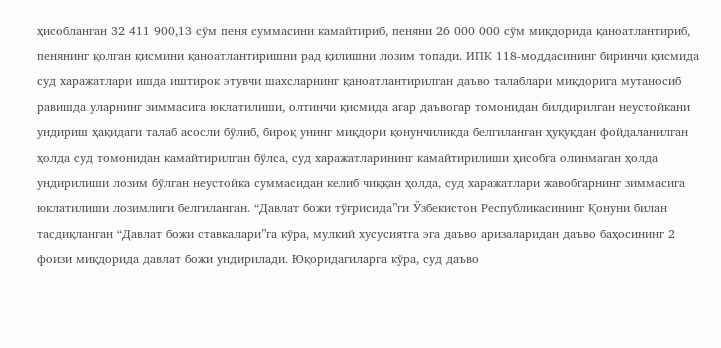ҳисобланган 32 411 900,13 сўм пеня суммасини камайтириб, пеняни 26 000 000 сўм миқдорида қаноатлантириб, пенянинг қолган қисмини қаноатлантиришни рад қилишни лозим топади. ИПК 118-моддасининг биринчи қисмида суд харажатлари ишда иштирок этувчи шахсларнинг қаноатлантирилган даъво талаблари миқдорига мутаносиб равишда уларнинг зиммасига юклатилиши, олтинчи қисмида агар даъвогар томонидан билдирилган неустойкани ундириш ҳақидаги талаб асосли бўлиб, бироқ унинг миқдори қонунчиликда белгиланган ҳуқуқдан фойдаланилган ҳолда суд томонидан камайтирилган бўлса, суд харажатларининг камайтирилиши ҳисобга олинмаган ҳолда ундирилиши лозим бўлган неустойка суммасидан келиб чиққан ҳолда, суд харажатлари жавобгарнинг зиммасига юклатилиши лозимлиги белгиланган. “Давлат божи тўғрисида”ги Ўзбекистон Республикасининг Қонуни билан тасдиқланган “Давлат божи ставкалари”га кўра, мулкий хусусиятга эга даъво аризаларидан даъво баҳосининг 2 фоизи миқдорида давлат божи ундирилади. Юқоридагиларга кўра, суд даъво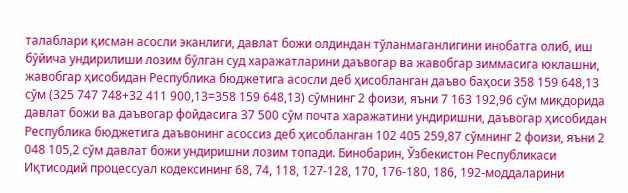талаблари қисман асосли эканлиги, давлат божи олдиндан тўланмаганлигини инобатга олиб, иш бўйича ундирилиши лозим бўлган суд харажатларини даъвогар ва жавобгар зиммасига юклашни, жавобгар ҳисобидан Республика бюджетига асосли деб ҳисобланган даъво баҳоси 358 159 648,13 сўм (325 747 748+32 411 900,13=358 159 648,13) сўмнинг 2 фоизи, яъни 7 163 192,96 сўм миқдорида давлат божи ва даъвогар фойдасига 37 500 сўм почта харажатини ундиришни, даъвогар ҳисобидан Республика бюджетига даъвонинг асоссиз деб ҳисобланган 102 405 259,87 сўмнинг 2 фоизи, яъни 2 048 105,2 сўм давлат божи ундиришни лозим топади. Бинобарин, Ўзбекистон Республикаси Иқтисодий процессуал кодексининг 68, 74, 118, 127-128, 170, 176-180, 186, 192-моддаларини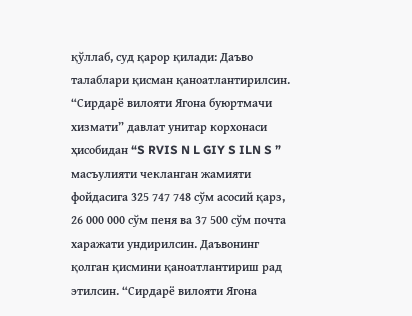қўллаб, суд қарор қилади: Даъво талаблари қисман қаноатлантирилсин. “Сирдарё вилояти Ягона буюртмачи хизмати” давлат унитар корхонаси ҳисобидан “S RVIS N L GIY S ILN S ” масъулияти чекланган жамияти фойдасига 325 747 748 сўм асосий қарз, 26 000 000 сўм пеня ва 37 500 сўм почта харажати ундирилсин. Даъвонинг қолган қисмини қаноатлантириш рад этилсин. “Сирдарё вилояти Ягона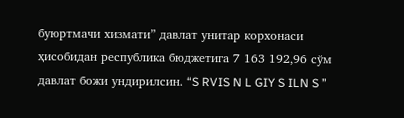буюртмачи хизмати” давлат унитар корхонаси ҳисобидан республика бюджетига 7 163 192,96 сўм давлат божи ундирилсин. “S RVIS N L GIY S ILN S ”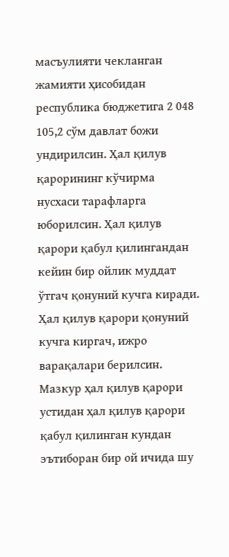масъулияти чекланган жамияти ҳисобидан республика бюджетига 2 048 105,2 сўм давлат божи ундирилсин. Ҳал қилув қарорининг кўчирма нусхаси тарафларга юборилсин. Ҳал қилув қарори қабул қилингандан кейин бир ойлик муддат ўтгач қонуний кучга киради. Ҳал қилув қарори қонуний кучга киргач, ижро варақалари берилсин. Мазкур ҳал қилув қарори устидан ҳал қилув қарори қабул қилинган кундан эътиборан бир ой ичида шу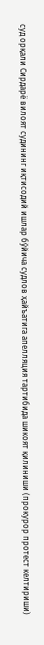суд орқали Сирдарё вилоят судининг иқтисодий ишлар бўйича судлов ҳайъатига апелляция тартибида шикоят қилиниши (прокурор протест келтириши)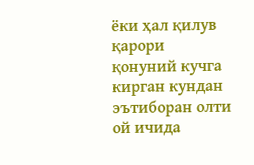ёки ҳал қилув қарори қонуний кучга кирган кундан эътиборан олти ой ичида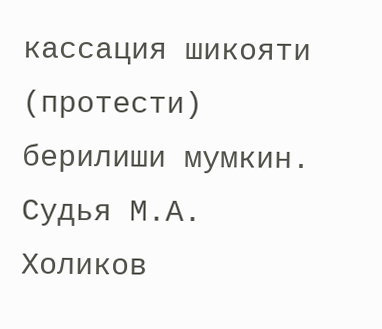кассация шикояти (протести) берилиши мумкин. Судья М.А. Холиков